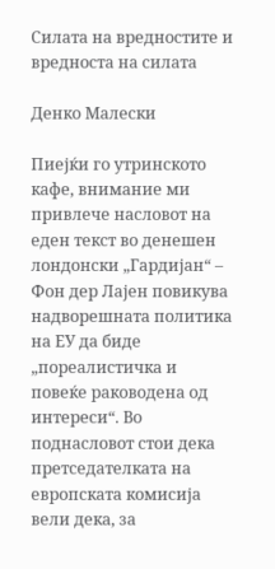Силата на вредностите и вредноста на силата

Денко Малески

Пиејќи го утринското кафе, внимание ми привлече насловот на еден текст во денешен лондонски „Гардијан“ – Фон дер Лајен повикува надворешната политика на ЕУ да биде „пореалистичка и повеќе раководена од интереси“. Во поднасловот стои дека претседателката на европската комисија вели дека, за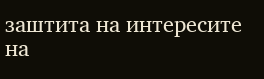заштита на интересите на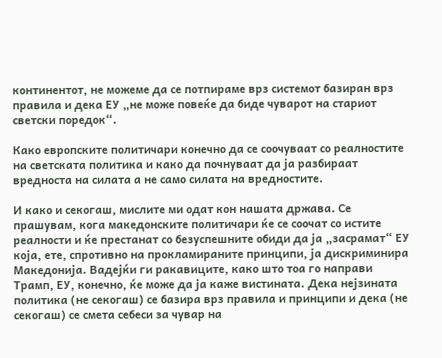континентот, не можеме да се потпираме врз системот базиран врз правила и дека ЕУ „не може повеќе да биде чуварот на стариот светски поредок“.

Како европските политичари конечно да се соочуваат со реалностите на светската политика и како да почнуваат да ја разбираат вредноста на силата а не само силата на вредностите.

И како и секогаш, мислите ми одат кон нашата држава. Се прашувам, кога македонските политичари ќе се соочат со истите реалности и ќе престанат со безуспешните обиди да ја „засрамат“ ЕУ која, ете, спротивно на прокламираните принципи, ја дискриминира Македонија. Вадејќи ги ракавиците, како што тоа го направи Трамп, ЕУ, конечно, ќе може да ја каже вистината. Дека нејзината политика (не секогаш) се базира врз правила и принципи и дека (не секогаш) се смета себеси за чувар на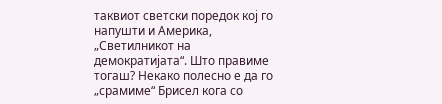таквиот светски поредок кој го напушти и Америка, „Светилникот на демократијата“. Што правиме тогаш? Некако полесно е да го „срамиме“ Брисел кога со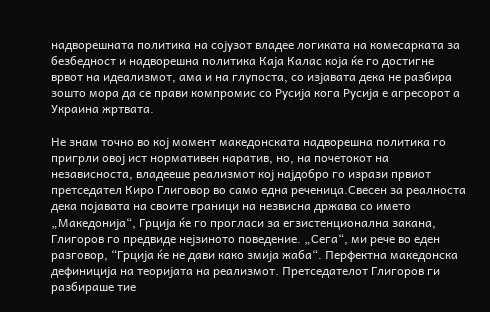надворешната политика на сојузот владее логиката на комесарката за безбедност и надворешна политика Каја Калас која ќе го достигне врвот на идеализмот, ама и на глупоста, со изјавата дека не разбира зошто мора да се прави компромис со Русија кога Русија е агресорот а Украина жртвата.

Не знам точно во кој момент македонската надворешна политика го пригрли овој ист нормативен наратив, но, на почетокот на независноста, владееше реализмот кој најдобро го изрази првиот претседател Киро Глиговор во само една реченица.Свесен за реалноста дека појавата на своите граници на незвисна држава со името „Македонија“, Грција ќе го прогласи за егзистенционална закана, Глигоров го предвиде нејзиното поведение. „Сега“, ми рече во еден разговор, “Грција ќе не дави како змија жаба“. Перфектна македонска дефиниција на теоријата на реализмот. Претседателот Глигоров ги разбираше тие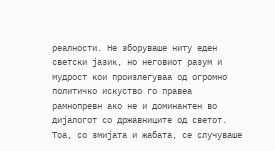реалности. Не зборуваше ниту еден светски јазик, но неговиот разум и мудрост кои произлегуваа од огромно политичко искуство го правеа рамнопревн ако не и доминантен во дијалогот со државниците од светот. Тоа, со змијата и жабата, се случуваше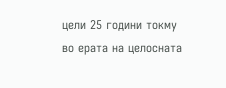цели 25 години токму во ерата на целосната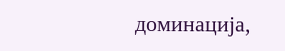доминација,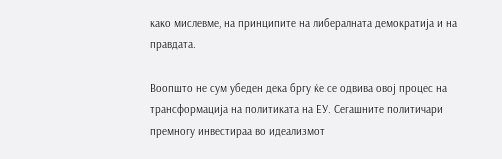како мислевме, на принципите на либералната демократија и на правдата.

Воопшто не сум убеден дека бргу ќе се одвива овој процес на трансформација на политиката на ЕУ. Сегашните политичари премногу инвестираа во идеализмот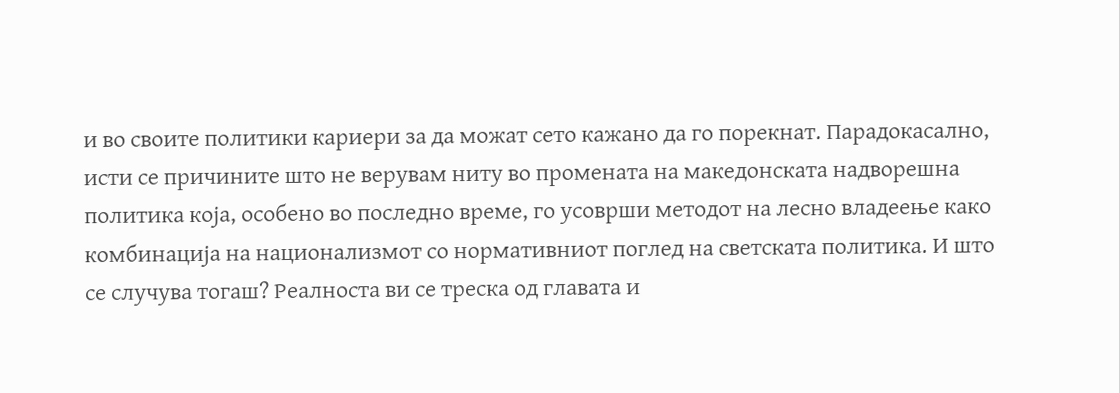и во своите политики кариери за да можат сето кажано да го порекнат. Парадокасално, исти се причините што не верувам ниту во промената на македонската надворешна политика која, особено во последно време, го усоврши методот на лесно владеење како комбинација на национализмот со нормативниот поглед на светската политика. И што се случува тогаш? Реалноста ви се треска од главата и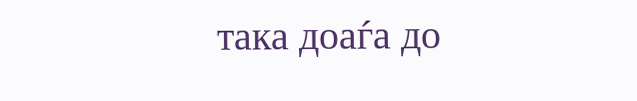така доаѓа до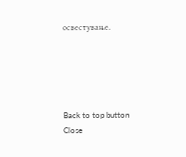освестување.





Back to top button
Close